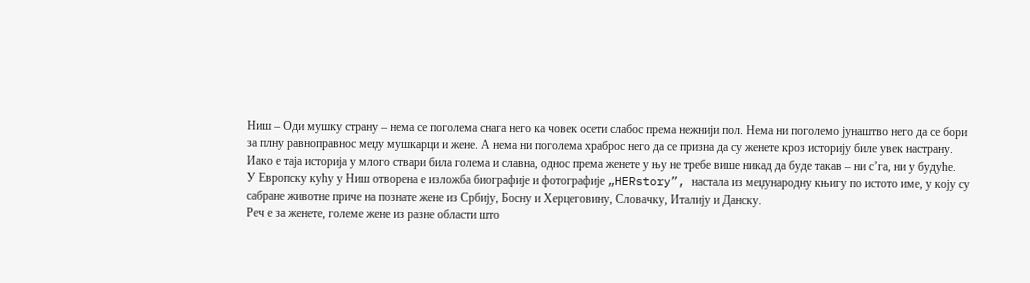Ниш – Оди мушку страну – нема се поголема снага него ка човек осети слабос према нежнији пол. Нема ни поголемо јунаштво него да се бори за плну равноправнос меџу мушкарци и жене. А нема ни поголема храброс него да се призна да су женете кроз историју биле увек настрану. Иако е таја историја у млого ствари била голема и славна, однос према женете у њу не требе више никад да буде такав – ни с’га, ни у будуће.
У Европску кућу у Ниш отворена е изложба биографије и фотографије „HERstory”, настала из меџународну књигу по истото име, у коју су сабране животне приче на познате жене из Србију, Босну и Херцеговину, Словачку, Италију и Данску.
Реч е за женете, големе жене из разне области што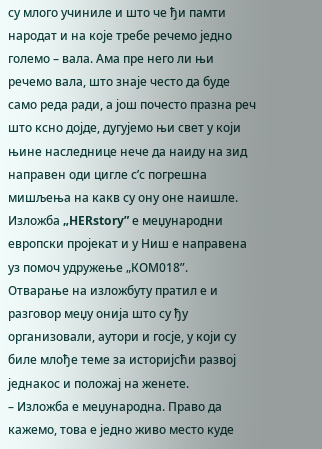су млого учиниле и што че ђи памти народат и на које требе речемо једно големо – вала. Ама пре него ли њи речемо вала, што знаје често да буде само реда ради, а још почесто празна реч што ксно дојде, дугујемо њи свет у који њине наследнице нече да наиду на зид направен оди цигле с’с погрешна мишљења на какв су ону оне наишле.
Изложба „HERstory” е меџународни европски пројекат и у Ниш е направена уз помоч удружење „КОМ018”.
Отварање на изложбуту пратил е и разговор меџу онија што су ђу организовали, аутори и госје, у који су биле млође теме за историјсћи развој једнакос и положај на женете.
– Изложба е меџународна. Право да кажемо, това е једно живо место куде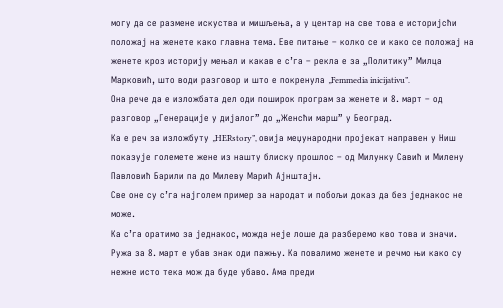могу да се размене искуства и мишљења, а у центар на све това е историјсћи положај на женете како главна тема. Еве питање – колко се и како се положај на женете кроз историју мењал и какав е с’га – рекла е за „Политику” Милца Марковић, што води разговор и што е покренула „Femmedia inicijativu”.
Она рече да е изложбата дел оди поширок програм за женете и 8. март – од разговор „Генерације у дијалог” до „Женсћи марш” у Београд.
Ка е реч за изложбуту „HERstory”, овија меџународни пројекат направен у Ниш показује големете жене из нашту блиску прошлос – од Милунку Савић и Милену Павловић Барили па до Милеву Марић Ајнштајн.
Све оне су с’га најголем пример за народат и побољи доказ да без једнакос не може.
Ка с’га оратимо за једнакос, можда неје лоше да разберемо кво това и значи. Ружа за 8. март е убав знак оди пажњу. Ка повалимо женете и речмо њи како су нежне исто тека мож да буде убаво. Ама преди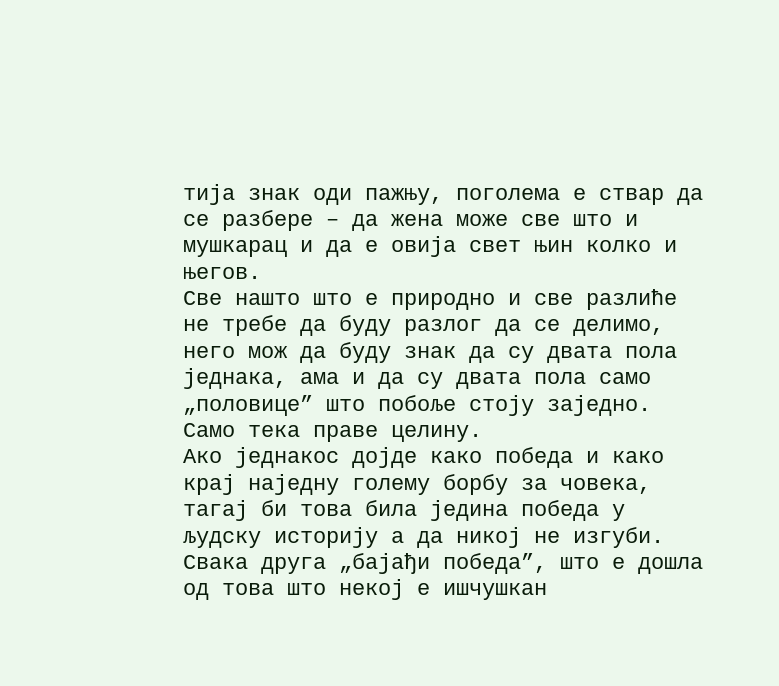тија знак оди пажњу, поголема е ствар да се разберe – да жена може све што и мушкарац и да е овија свет њин колко и његов.
Све нашто што е природно и све разлиће не требе да буду разлог да се делимо, него мож да буду знак да су двата пола једнака, ама и да су двата пола само „половице” што побоље стоју заједно. Само тека праве целину.
Ако једнакос дојде како победа и како крај наједну голему борбу за човека, тагај би това била једина победа у људску историју а да никој не изгуби. Свака друга „бајађи победа”, што е дошла од това што некој е ишчушкан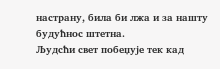настрану, била би лжа и за нашту будућнос штетна.
Људсћи свет побеџује тек кад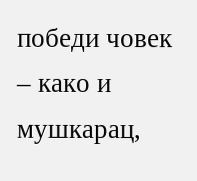победи човек – како и мушкарац,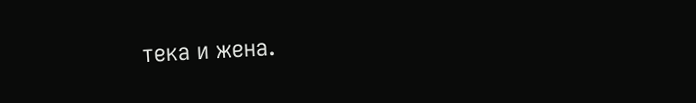тека и жена.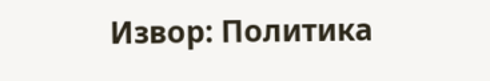Извор: Политика